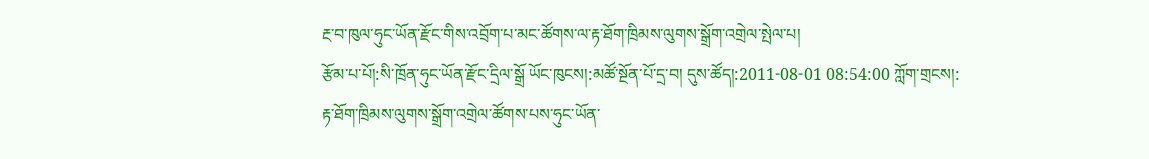རྔ་བ་ཁུལ་ཧུང་ཡོན་རྫོང་གིས་འབྲོག་པ་མང་ཚོགས་ལ་རྟ་ཐོག་ཁྲིམས་ལུགས་སྒྲོག་འགྲེལ་སྤེལ་པ།
རྩོམ་པ་པོ།:སི་ཁྲོན་ཧུང་ཡོན་རྫོང་དྲིལ་སྒྲོ ཡོང་ཁུངས།:མཚོ་སྔོན་པོ་དྲ་བ། དུས་ཚོད།:2011-08-01 08:54:00 ཀློག་གྲངས།:
རྟ་ཐོག་ཁྲིམས་ལུགས་སྒྲོག་འགྲེལ་ཚོགས་པས་ཧུང་ཡོན་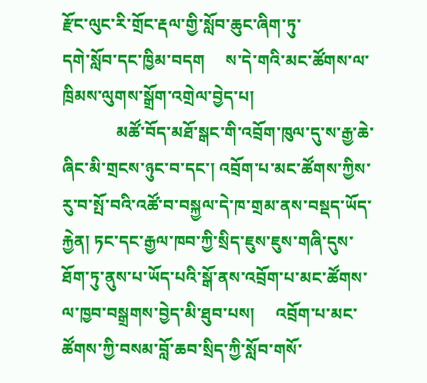རྫོང་ལུང་རི་གྲོང་རྡལ་གྱི་སློབ་ཆུང་ཞིག་ཏུ་
དགེ་སློབ་དང་ཁྱིམ་བདག     ས་དེ་གའི་མང་ཚོགས་ལ་ཁྲིམས་ལུགས་སྒྲོག་འགྲེལ་བྱེད་པ།
             མཚོ་བོད་མཐོ་སྒང་གི་འབྲོག་ཁུལ་དུ་ས་རྒྱ་ཆེ་ཞིང་མི་གྲངས་ཉུང་བ་དང་། འབྲོག་པ་མང་ཚོགས་ཀྱིས་རུ་བ་སྤོ་བའི་འཚོ་བ་བསྐྱལ་དེ་ཁ་གྲམ་ནས་བསྡད་ཡོད་རྐྱེན། ཏང་དང་རྒྱལ་ཁབ་ཀྱི་སྲིད་ཇུས་ཇུས་གཞི་དུས་ཐོག་ཏུ་ནུས་པ་ཡོད་པའི་སྒོ་ནས་འབྲོག་པ་མང་ཚོགས་ལ་ཁྱབ་བསྒྲགས་བྱེད་མི་ཐུབ་པས།     འབྲོག་པ་མང་ཚོགས་ཀྱི་བསམ་བློ་ཆབ་སྲིད་ཀྱི་སློབ་གསོ་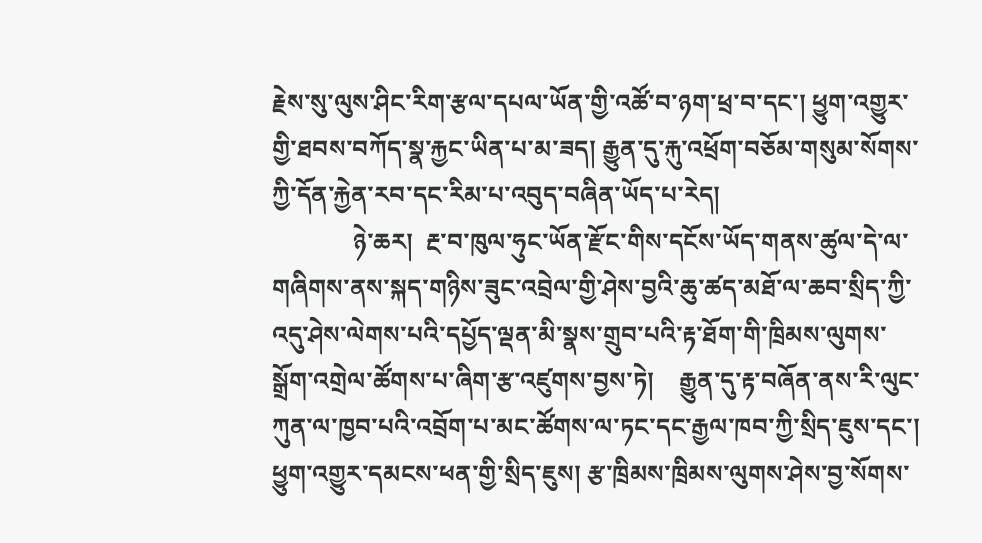རྗེས་སུ་ལུས་ཤིང་རིག་རྩལ་དཔལ་ཡོན་གྱི་འཚོ་བ་ཉག་ཕྲ་བ་དང་། ཕྱུག་འགྱུར་གྱི་ཐབས་བཀོད་སྣ་རྐྱང་ཡིན་པ་མ་ཟད། རྒྱུན་དུ་རྐུ་འཕྲོག་བཅོམ་གསུམ་སོགས་ཀྱི་དོན་རྐྱེན་རབ་དང་རིམ་པ་འབུད་བཞིན་ཡོད་པ་རེད།
             ཉེ་ཆར།  རྔ་བ་ཁུལ་ཧུང་ཡོན་རྫོང་གིས་དངོས་ཡོད་གནས་ཚུལ་དེ་ལ་གཞིགས་ནས་སྐད་གཉིས་ཟུང་འབྲེལ་གྱི་ཤེས་བྱའི་ཆུ་ཚད་མཐོ་ལ་ཆབ་སྲིད་ཀྱི་འདུ་ཤེས་ལེགས་པའི་དཔྱོད་ལྡན་མི་སྣས་གྲུབ་པའི་རྟ་ཐོག་གི་ཁྲིམས་ལུགས་སྒྲོག་འགྲེལ་ཚོགས་པ་ཞིག་རྩ་འཛུགས་བྱས་ཏེ།    རྒྱུན་དུ་རྟ་བཞོན་ནས་རི་ལུང་ཀུན་ལ་ཁྱབ་པའི་འབྲོག་པ་མང་ཚོགས་ལ་ཏང་དང་རྒྱལ་ཁབ་ཀྱི་སྲིད་ཇུས་དང་།   ཕྱུག་འགྱུར་དམངས་ཕན་གྱི་སྲིད་ཇུས། རྩ་ཁྲིམས་ཁྲིམས་ལུགས་ཤེས་བྱ་སོགས་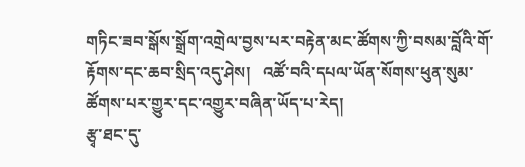གཏིང་ཟབ་སྒོས་སྒྲོག་འགྲེལ་བྱས་པར་བརྟེན་མང་ཚོགས་ཀྱི་བསམ་བློའི་གོ་རྟོགས་དང་ཆབ་སྲིད་འདུ་ཤེས།   འཚོ་བའི་དཔལ་ཡོན་སོགས་ཕུན་སུམ་ཚོགས་པར་གྱུར་དང་འགྱུར་བཞིན་ཡོད་པ་རེད།
རྩྭ་ཐང་དུ་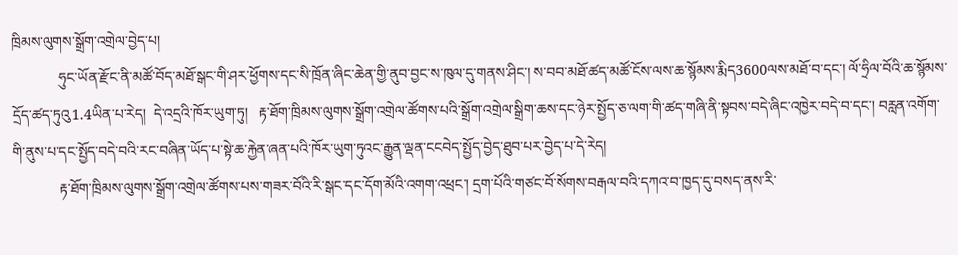ཁྲིམས་ལུགས་སྒྲོག་འགྲེལ་བྱེད་པ།
             ཧུང་ཡོན་རྫོང་ནི་མཚོ་བོད་མཐོ་སྒང་གི་ཤར་ཕྱོགས་དང་སི་ཁྲོན་ཞིང་ཆེན་གྱི་ནུབ་བྱང་ས་ཁུལ་དུ་གནས་ཤིང་། ས་བབ་མཐོ་ཚད་མཚོ་ངོས་ལས་ཆ་སྙོམས་རྨིད3600ལས་མཐོ་བ་དང་། ལོ་ཧྲིལ་བོའི་ཆ་སྙོམས་དྲོད་ཚད་ཏུའུ1.4ཡིན་པ་རེད།  དེ་འདྲའི་ཁོར་ཡུག་ཏུ།   རྟ་ཐོག་ཁྲིམས་ལུགས་སྒྲོག་འགྲེལ་ཚོགས་པའི་སྒྲོག་འགྲེལ་སྒྲིག་ཆས་དང་ཉེར་སྤྱོད་ཅ་ལག་གི་ཚད་གཞི་ནི་སྟབས་བདེ་ཞིང་འཁྱེར་བདེ་བ་དང་། བརླན་འགོག་གི་ནུས་པ་དང་སྤྱོད་བདེ་བའི་རང་བཞིན་ཡོད་པ་སྟེ་ཆ་རྐྱེན་ཞན་པའི་ཁོར་ཡུག་ཏུའང་རྒྱུན་ལྡན་ངངབེད་སྤྱོད་བྱེད་ཐུབ་པར་བྱེད་པ་དེ་རེད།
             རྟ་ཐོག་ཁྲིམས་ལུགས་སྒྲོག་འགྲེལ་ཚོགས་པས་གཟར་བོའི་རི་སྒང་དང་དོག་མོའི་འགག་འཕྲང་། དྲག་པོའི་གཙང་བོ་སོགས་བརྒལ་བའི་དཀའ་བ་ཁྱད་དུ་བསད་ནས་རི་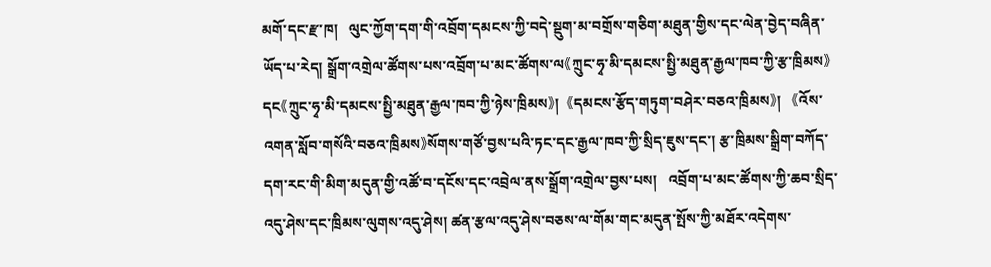མགོ་དང་རྫ་ཁ།   ལུང་ཀྱོག་དག་གི་འབྲོག་དམངས་ཀྱི་བདེ་སྡུག་མ་བགྲོས་གཅིག་མཐུན་གྱིས་དང་ལེན་བྱེད་བཞིན་ཡོད་པ་རེད། སྒྲོག་འགྲེལ་ཚོགས་པས་འབྲོག་པ་མང་ཚོགས་ལ《ཀྲུང་ཧྭ་མི་དམངས་སྤྱི་མཐུན་རྒྱལ་ཁབ་ཀྱི་རྩ་ཁྲིམས》དང《ཀྲུང་ཧྭ་མི་དམངས་སྤྱི་མཐུན་རྒྱལ་ཁབ་ཀྱི་ཉེས་ཁྲིམས》།  《དམངས་རྩོད་གཏུག་བཤེར་བཅའ་ཁྲིམས》།   《འོས་འགན་སློབ་གསོའི་བཅའ་ཁྲིམས》སོགས་གཙོ་བྱས་པའི་ཏང་དང་རྒྱལ་ཁབ་ཀྱི་སྲིད་ཇུས་དང་། རྩ་ཁྲིམས་སྒྲིག་བཀོད་དག་རང་གི་མིག་མདུན་གྱི་འཚོ་བ་དངོས་དང་འབྲེལ་ནས་སྒྲོག་འགྲེལ་བྱས་པས།   འབྲོག་པ་མང་ཚོགས་ཀྱི་ཆབ་སྲིད་འདུ་ཤེས་དང་ཁྲིམས་ལུགས་འདུ་ཤེས། ཚན་རྩལ་འདུ་ཤེས་བཅས་ལ་གོམ་གང་མདུན་སྤོས་ཀྱི་མཐོར་འདེགས་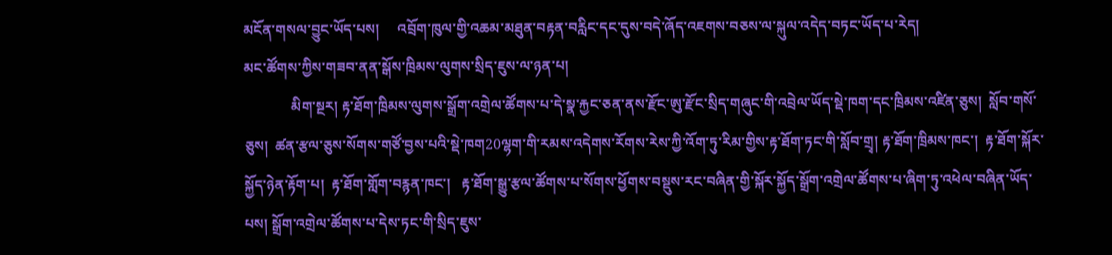མངོན་གསལ་བྱུང་ཡོད་པས།     འབྲོག་ཁུལ་གྱི་འཆམ་མཐུན་བརྟན་བརླིང་དང་དུས་བདེ་ཞོད་འཇགས་བཅས་ལ་སྐུལ་འདེད་བཏང་ཡོད་པ་རེད།
མང་ཚོགས་ཀྱིས་གཟབ་ནན་སྒོས་ཁྲིམས་ལུགས་སྲིད་ཇུས་ལ་ཉན་པ།
             མིག་སྔར། རྟ་ཐོག་ཁྲིམས་ལུགས་སྒྲོག་འགྲེལ་ཚོགས་པ་དེ་སྣ་རྐྱང་ཅན་ནས་རྫོང་ཨུ་རྫོང་སྲིད་གཞུང་གི་འབྲེལ་ཡོད་སྡེ་ཁག་དང་ཁྲིམས་འཛིན་ཅུས།  སློབ་གསོ་ཅུས།  ཚན་རྩལ་ཅུས་སོགས་གཙོ་བྱས་པའི་སྡེ་ཁག20ལྷག་གི་རམས་འདེགས་རོགས་རེས་ཀྱི་འོག་ཏུ་རིམ་གྱིས་རྟ་ཐོག་ཏང་གི་སློབ་གྲྭ། རྟ་ཐོག་ཁྲིམས་ཁང་།  རྟ་ཐོག་སྐོར་སྐྱོད་ཉེན་རྟོག་པ།  རྟ་ཐོག་གློག་བརྙན་ཁང་།   རྟ་ཐོག་སྒྱུ་རྩལ་ཚོགས་པ་སོགས་ཕྱོགས་བསྡུས་རང་བཞིན་གྱི་སྐོར་སྐྱོད་སྒྲོག་འགྲེལ་ཚོགས་པ་ཞིག་ཏུ་འཕེལ་བཞིན་ཡོད་པས། སྒྲོག་འགྲེལ་ཚོགས་པ་དེས་ཏང་གི་སྲིད་ཇུས་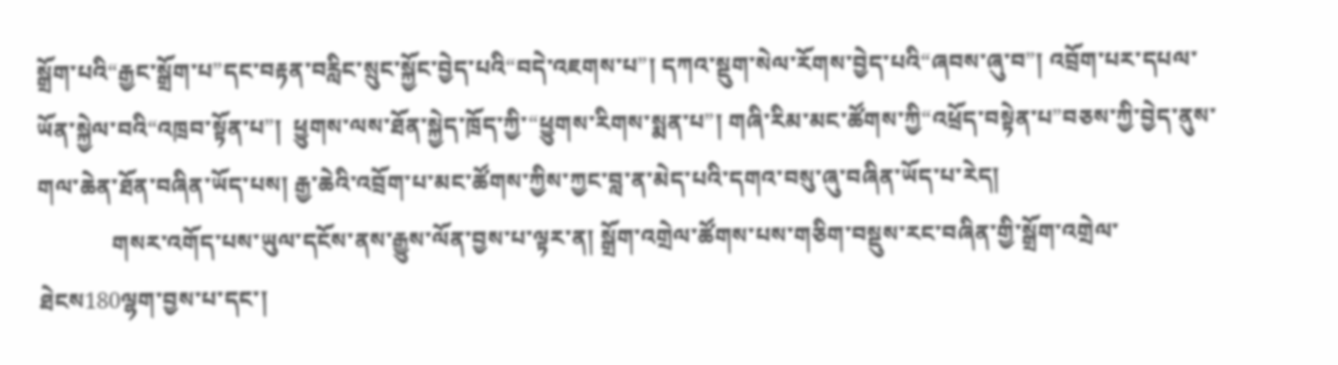སྒྲོག་པའི“རྒྱང་སྒྲོག་པ”དང་བརྟན་བརླིང་སྲུང་སྐྱོང་བྱེད་པའི“བདེ་འཇགས་པ”། དཀའ་སྡུག་སེལ་རོགས་བྱེད་པའི“ཞབས་ཞུ་བ”། འབྲོག་པར་དཔལ་ཡོན་སྐྱེལ་བའི“འཁྲབ་སྟོན་པ”།  ཕྱུགས་ལས་ཐོན་སྐྱེད་ཁྲོད་ཀྱི་“ཕྱུགས་རིགས་སྨན་པ”། གཞི་རིམ་མང་ཚོགས་ཀྱི“འཕྲོད་བསྟེན་པ”བཅས་ཀྱི་བྱེད་ནུས་གལ་ཆེན་ཐོན་བཞིན་ཡོད་པས། རྒྱ་ཆེའི་འབྲོག་པ་མང་ཚོགས་ཀྱིས་ཀྱང་བླ་ན་མེད་པའི་དགའ་བསུ་ཞུ་བཞིན་ཡོད་པ་རེད།
             གསར་འགོད་པས་ཡུལ་དངོས་ནས་རྒྱུས་ལོན་བྱས་པ་ལྟར་ན། སྒྲོག་འགྲེལ་ཚོགས་པས་གཅིག་བསྡུས་རང་བཞིན་གྱི་སྒྲོག་འགྲེལ་ཐེངས180ལྷག་བྱས་པ་དང་།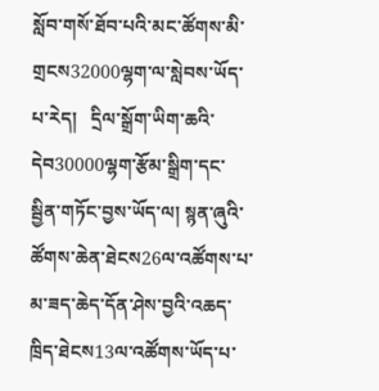སློབ་གསོ་ཐོབ་པའི་མང་ཚོགས་མི་གྲངས32000ལྷག་ལ་སླེབས་ཡོད་པ་རེད།   དྲིལ་སྒྲོག་ཡིག་ཆའི་དེབ30000ལྷག་རྩོམ་སྒྲིག་དང་སྦྱིན་གཏོང་བྱས་ཡོད་ལ། སྙན་ཞུའི་ཚོགས་ཆེན་ཐེངས26ལ་འཚོགས་པ་མ་ཟད་ཆེད་དོན་ཤེས་བྱའི་འཆད་ཁྲིད་ཐེངས13ལ་འཚོགས་ཡོད་པ་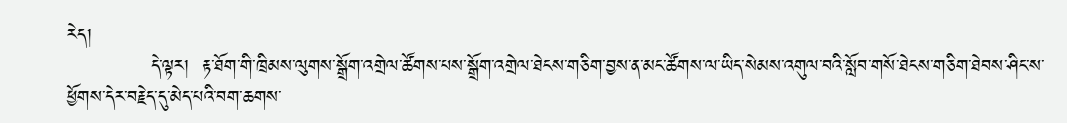རེད།
             དེ་ལྟར།  རྟ་ཐོག་གི་ཁྲིམས་ལུགས་སྒྲོག་འགྲེལ་ཚོགས་པས་སྒྲོག་འགྲེལ་ཐེངས་གཅིག་བྱས་ན་མང་ཚོགས་ལ་ཡིད་སེམས་འགུལ་བའི་སློབ་གསོ་ཐེངས་གཅིག་ཐེབས་ཤིང་ས་ཕྱོགས་དེར་བརྗེད་དུ་མེད་པའི་བག་ཆགས་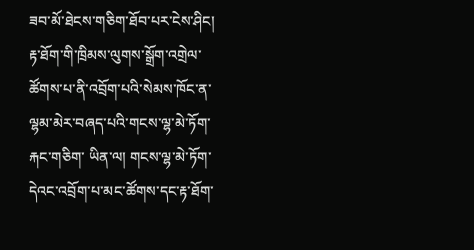ཟབ་མོ་ཐེངས་གཅིག་ཐོབ་པར་ངེས་ཤིང།  རྟ་ཐོག་གི་ཁྲིམས་ལུགས་སྒྲོག་འགྲེལ་ཚོགས་པ་ནི་འབྲོག་པའི་སེམས་ཁོང་ན་ལྷམ་མེར་བཞད་པའི་གངས་ལྷ་མེ་ཏོག་རྐང་གཅིག་ ཡིན་ལ། གངས་ལྷ་མེ་ཏོག་དེའང་འབྲོག་པ་མང་ཚོགས་དང་རྟ་ཐོག་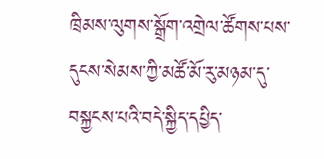ཁྲིམས་ལུགས་སྒྲོག་འགྲེལ་ཚོགས་པས་དུངས་སེམས་ཀྱི་མཚོ་མོ་རུ་མཉམ་དུ་བསྐྱངས་པའི་བདེ་སྐྱིད་དཔྱིད་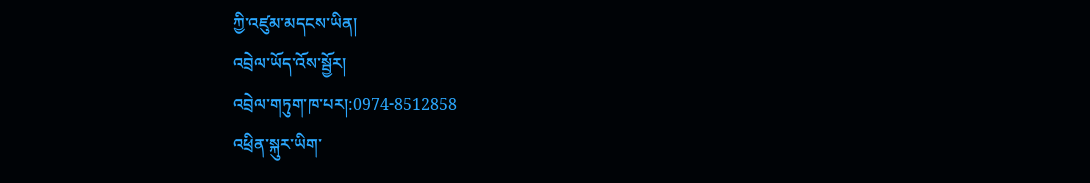ཀྱི་འཛུམ་མདངས་ཡིན།
འབྲེལ་ཡོད་འོས་སྦྱོར།
འབྲེལ་གཏུག་ཁ་པར།:0974-8512858
འཕྲིན་སྐུར་ཡིག་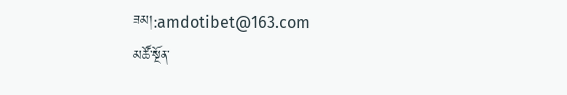ཟམ།:amdotibet@163.com
མཚོ་སྔོན་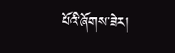པོའི་ཞོགས་ཟེར།